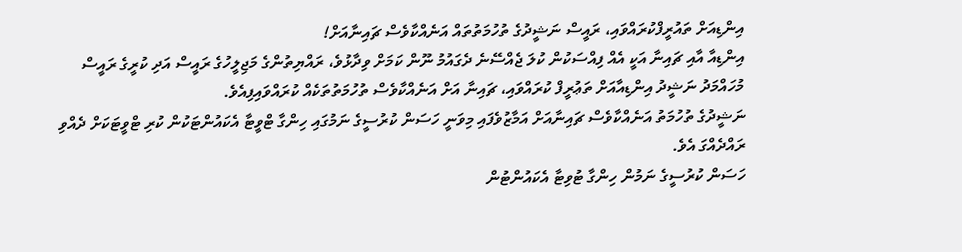އިންޑިއަށް ތައުރީފްކުރައްވައި، ރައީސް ނަޝީދުގެ ތުހުމަތުތައް އަނެއްކާވެސް ޗައިނާއަށް!
އިންޑިއާ އާއި ޗައިނާ އަކީ އެއް ފިއްސަކުން ކުލަ ޖެއްސޭނެ ދެގައުމު ނޫން ކަމަށް ވިދާޅުވެ، ރައްޔިތުންގެ މަޖިލީހުގެ ރައީސް އަދި ކުރީގެ ރައީސް މުހައްމަދު ނަޝީދު އިންޑިއާއަށް ތަޢުރީފް ކުރައްވައި، ޗައިނާ އަށް އަނެއްކާވެސް ތުހުމަތުތަކެއް ކުރައްވައިފިއެވެ.
ނަޝީދުގެ ތުހުމަތު އަނެއްކާވެސް ޗައިނާއަށް އަމާޒުވެފައި މިވަނީ ހަސަން ކުރުސީގެ ނަމުގައި ހިންގާ ޓްވީޓާ އެކައުންޓަކުން ކުރި ޓްވީޓަކަށް ދެއްވި ރައްދެއްގަ އެވެ.
ހަސަން ކުރުސީގެ ނަމުން ހިންގާ ޓުވިޓާ އެކައުންޓުން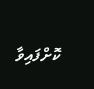ކޮށްފައިވާ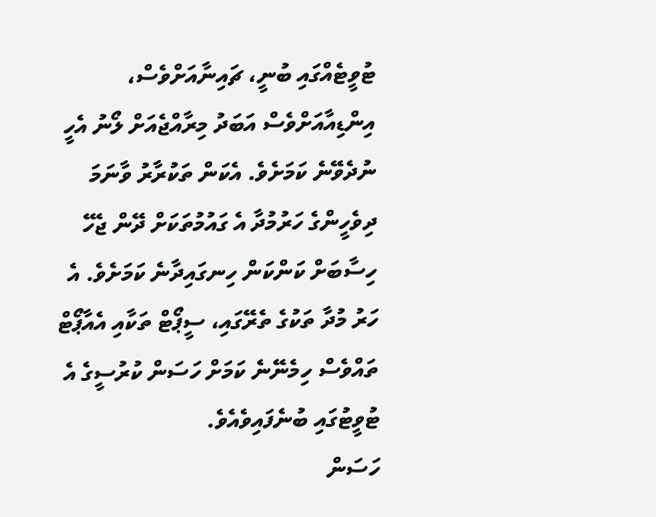ޓުވީޓެއްގައި ބުނީ، ޗައިނާއަށްވެސް، އިންޑިއާއަށްވެސް އަބަދު މިރާއްޖެއަށް ލޯނު އެހީ ނުދެވޭނެ ކަމަށެވެ. އެކަން ތަކުރާރު ވާނަމަ ދިވެހީންގެ ހަރުމުދާ އެ ގައުމުތަކަށް ދޭން ޖެހޭ ހިސާބަށް ކަންކަން ހިނގައިދާނެ ކަމަށެވެ. އެ ހަރު މުދާ ތަކުގެ ތެރޭގައި، ސީޕޯޓް ތަކާއި އެއާޕޯޓް ތައްވެސް ހިމެނޭނެ ކަމަށް ހަސަން ކުރުސީގެ އެ ޓުވީޓުގައި ބުނެފައިވެއެވެ.
ހަސަން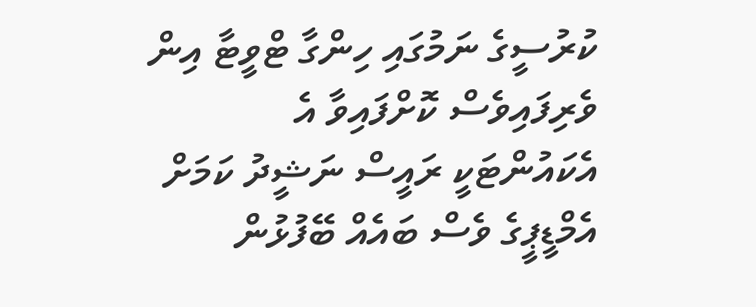ކުރުސީގެ ނަމުގައި ހިންގާ ޓްވީޓާ އިން ވެރިފައިވެސް ކޮށްފައިވާ އެ އެކައުންޓަކީ ރައީސް ނަޝީދު ކަމަށް އެމްޑީޕީގެ ވެސް ބައެއް ބޭފުޅުން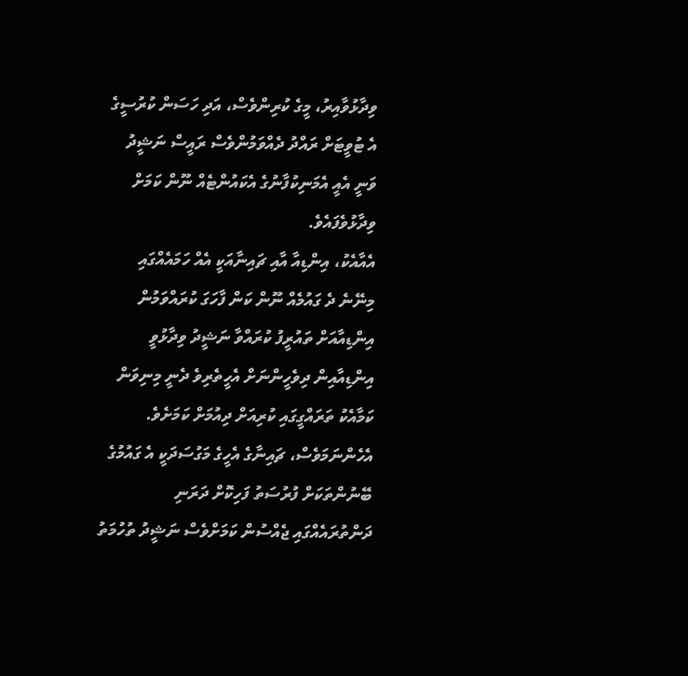ވިދާޅުވާއިރު، މީގެ ކުރިންވެސް، އަދި ހަސަން ކުރުސީގެ އެ ޓުވީޓަށް ރައްދު ދެއްވަމުންވެސް ރައީސް ނަޝީދު ވަނީ އެއީ އެމަނިކުފާނުގެ އެކައުންޓެއް ނޫން ކަމަށް ވިދާޅުވެފައެވެ.
އެއާއެކު، އިންޑިއާ އާއި ޗައިނާއަކީ އެއް ހަމައެއްގައި މިނޭނެ ދެ ގައުމެއް ނޫން ކަން ފާހަގަ ކުރައްވަމުން އިންޑިއާއަށް ތައުރީފު ކުރައްވާ ނަޝީދު ވިދާޅުވީ އިންޑިއާއިން ދިވެހީންނަށް އެހީތެރިވެ ދެނީ މިނިވަން ކަމާއެކު ތަރައްގީގައި ކުރިއަށް ދިއުމަށް ކަމަށެވެ. އެހެންނަމަވެސް، ޗައިނާގެ އެހީގެ މަގުސަދަކީ އެ ގައުމުގެ ބޭނުންތަކަށް ފުރުސަތު ފަހިކޮށް ދަރަނި ދަންތުރައެއްގައި ޖެއްސުން ކަމަށްވެސް ނަޝީދު ތުހުމަތު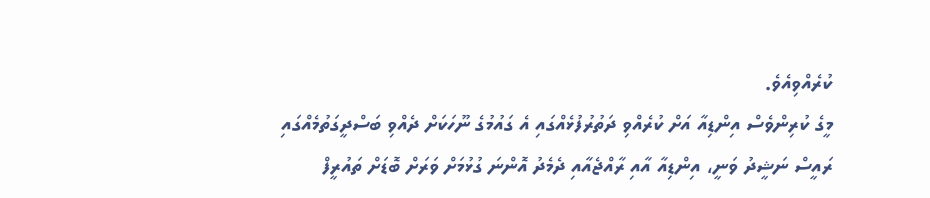ކުރެއްވިއެވެ.
މީގެ ކުރިންވެސް އިންޑިއާ އަށް ކުރެއްވި ދަތުރުފުޅެއްގައި އެ ގައުމުގެ ނޫހަކަށް ދެއްވި ބަސްދީގަތުމެއްގައި ރައީސް ނަޝީދު ވަނީ، އިންޑިއާ އާއި ރާއްޖެއާއި ދެމެދު އޮންނަ ގުޅުމަށް ވަރަށް ބޮޑަށް ތައުރީފް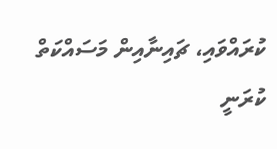ކުރައްވައި، ޗައިނާއިން މަސައްކަތް ކުރަނީ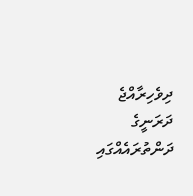ދިވެހިރާއްޖެ ދަރަނީގެ ދަންތުރައެއްގައި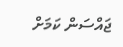ޖައްސަން ކަމަށް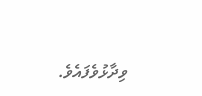ވިދާޅުވެފައެވެ.